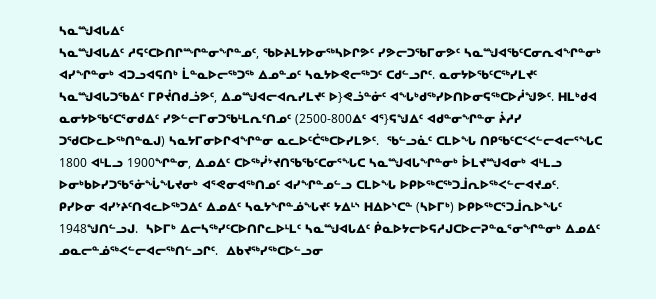ᓴᓇᙳᐊᒐᐃᑦ
ᓴᓇᙳᐊᒐᐃᑦ ᓱᕋᑦᑕᐅᑎᒋᙱᓐᓂᖏᓐᓄᑦ, ᖃᐅᔨᒪᔭᐅᓂᖅᓴᐅᒋᕗᑦ ᓯᕗᓕᑐᖃᒥᓂᕗᑦ ᓴᓇᙳᐊᖃᑦᑕᓂᕆᐊᖏᓐᓂᒃ ᐊᓯᖏᓐᓂᒃ ᐊᑐᓗᐊᕋᑎᒃ ᒫᓐᓇᐅᓕᖅᑐᖅ ᐃᓄᓐᓄᑦ ᓴᓇᔭᐅᕙᓕᖅᑐᑦ ᑕᑯᓪᓗᒋᑦ. ᓇᓂᔭᐅᖃᑦᑕᖅᓯᒪᔪᑦ ᓴᓇᙳᐊᒐᑐᖃᐃᑦ ᒥᑭᔫᑎᑯᓘᕗᑦ, ᐃᓄᙳᐊᓕᐊᕆᓯᒪᔪᑦ ᐅ}ᕙᓘᓐᓃᑦ ᐊᖓᒃᑯᖅᓯᐅᑎᐅᓂᕋᖅᑕᐅᓲᖑᕗᑦ. ᕼᒪᒃᑯᐊ ᓇᓂᔭᐅᖃᑦᑕᕐᓂᑯᐃᑦ ᓯᕗᓪᓕᒥᓂᑐᖃᒻᒪᕆᑦᑎᓄᑦ (2500-800ᐃᑦ ᐊᕐ}ᕋᖑᐃᑦ ᐊᑯᓐᓂᖏᓐᓂ ᔩᓱᓯ ᑐᖁᑕᐅᓚᐅᖅᑎᓐᓇᒍ) ᓴᓇᔭᒥᓂᐅᒋᐊᖏᓐᓂ ᓇᓚᐅᑦᑖᖅᑕᐅᓯᒪᕗᑦ.  ᖃᓪᓗᓈᑦ ᑕᒪᐅᖓ ᑎᑭᖃᑦᑕᑉᐸᓪᓕᐊᓕᕐᖓᑕ 1800 ᐊᒻᒪᓗ 1900ᖏᓐᓂ, ᐃᓄᐃᑦ ᑕᐅᖅᓰᔾᔪᑎᖃᖃᑦᑕᓂᕐᖓᑕ ᓴᓇᙳᐊᒐᖏᓐᓂᒃ ᐆᒪᔪᙳᐊᓂᒃ ᐊᒻᒪᓗ ᐅᓂᒃᑲᐅᓯᑐᖃᕐᓃᖔᖓᔪᓂᒃ ᐊᕐᕙᓂᐊᖅᑎᓄᑦ ᐊᓯᖏᓐᓄᓪᓗ ᑕᒪᐅᖓ ᐅᑭᐅᖅᑕᖅᑐᒨᕆᐅᖅᐸᓪᓕᐊᔪᓄᑦ.
ᑭᓯᐅᓂ ᐊᓯᔾᔨᑦᑎᐊᓚᐅᖅᑐᐃᑦ ᐃᓄᐃᑦ ᓴᓇᔭᖏᓐᓅᖓᔪᑦ ᔭᐃᒻᔅ ᕼᐃᐅᔅᑕᓐ (ᓴᐅᒥᒃ) ᐅᑭᐅᖅᑕᕐᑐᒨᕆᐅᖓᑦ 1948ᖑᑎᓪᓗᒍ.  ᓴᐅᒥᒃ ᐃᓕᓴᖅᓯᑦᑕᐅᑎᒋᓚᐅᒻᒪᑦ ᓴᓇᙳᐊᒐᐃᑦ ᑮᓇᐅᔭᓕᐅᕋᓱᒍᑕᐅᓕᕈᓐᓇᕐᓂᖏᓐᓂᒃ ᐃᓄᐃᑦ ᓄᓇᓕᓐᓅᖅᐸᓪᓕᐊᓕᖅᑎᓪᓗᒋᑦ.  ᐃᑲᔪᖅᓯᖅᑕᐅᓪᓗᓂ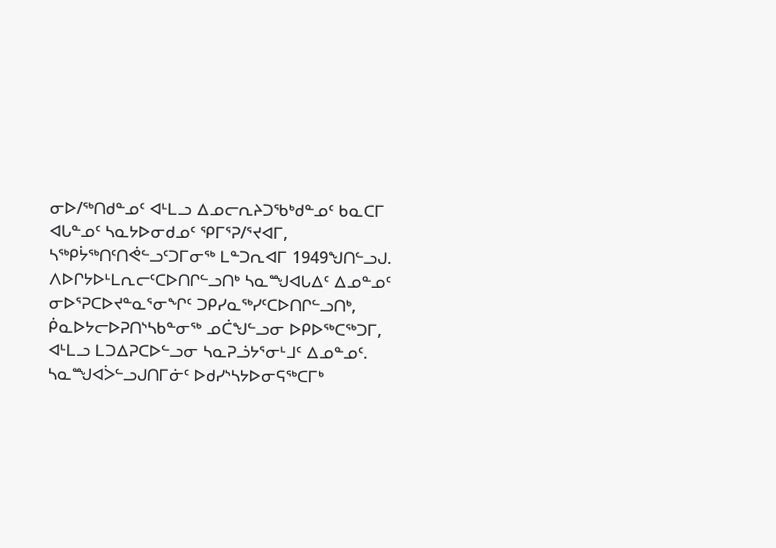ᓂᐅ/ᖅᑎᑯᓐᓄᑦ ᐊᒻᒪᓗ ᐃᓄᓕᕆᔨᑐᖃᒃᑯᓐᓄᑦ ᑲᓇᑕᒥ ᐊᒐᓐᓄᑦ ᓴᓇᔭᐅᓂᑯᓄᑦ ᕿᒥᕐᕈ/ᕐᔪᐊᒥ, ᓴᖅᑭᔮᖅᑎᑦᑎᕚᓪᓗᑦᑐᒥᓂᖅ ᒪᓐᑐᕆᐊᒥ 1949ᖑᑎᓪᓗᒍ.  ᐱᐅᒋᔭᐅᒻᒪᕆᓕᑦᑕᐅᑎᒋᓪᓗᑎᒃ ᓴᓇᙳᐊᒐᐃᑦ ᐃᓄᓐᓄᑦ ᓂᐅᕐᕈᑕᐅᔪᓐᓇᕐᓂᖏᑦ ᑐᑭᓯᓇᖅᓯᑦᑕᐅᑎᒋᓪᓗᑎᒃ, ᑮᓇᐅᔭᓕᐅᕈᑎᔅᓴᑲᓐᓂᖅ ᓄᑖᖑᓪᓗᓂ ᐅᑭᐅᖅᑕᖅᑐᒥ, ᐊᒻᒪᓗ ᒪᑐᐃᕈᑕᐅᓪᓗᓂ ᓴᓇᕈᓘᔭᕐᓂᒻᒧᑦ ᐃᓄᓐᓄᑦ.
ᓴᓇᙳᐊᐴᓪᓗᒍᑎᒥᓃᑦ ᐅᑯᓯᔅᓴᔭᐅᓂᕋᖅᑕᒥᒃ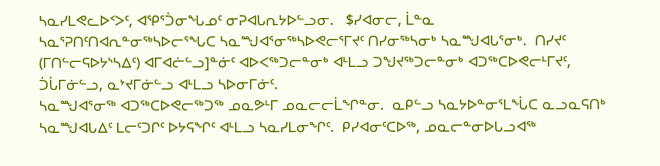ᓴᓇᓯᒪᕙᓚᐅᑉᐳᑦ, ᐊᕿᕐᑑᓂᖓᓄᑦ ᓂᕈᐊᒐᕆᔭᐅᓪᓗᓂ.   $ᓯᐊᓂᓕ, ᒫᓐᓇ ᓴᓇᕐᕈᑎᑦᑎᐊᕆᓐᓂᖅᓴᐅᓕᕐᖓᑕ ᓴᓇᙳᐊᕐᓂᖅᓴᐅᕙᓕᕐᒥᔪᑦ ᑎᓯᓂᖅᓴᓂᒃ ᓴᓇᙳᐊᒐᕐᓂᒃ.  ᑎᓯᔪᑦ (ᒥᑎᓪᓕᕋᐅᔭᔅᓴᐃᑦ) ᐊᒥᐊᓖᓪᓗ]ᓐᓃᑦ ᐊᐅᐸᖅᑐᓕᓐᓂᒃ ᐊᒻᒪᓗ ᑐᖑᔪᖅᑐᓕᓐᓂᒃ ᐊᑐᖅᑕᐅᕙᓕᒻᒥᔪᑦ, ᑑᒑᒥᓃᓪᓗ, ᓇᔾᔪᒥᓃᓪᓗ ᐊᒻᒪᓗ ᓴᐅᓂᒥᓃᑦ.
ᓴᓇᙳᐊᕐᓂᖅ ᐊᑐᖅᑕᐅᕙᓕᖅᑐᖅ ᓄᓇᕗᒻᒥ ᓄᓇᓕᓕᒫᖏᓐᓂ.  ᓇᑭᓪᓗ ᓴᓇᔭᐅᓐᓂᕐᒪᖔᑕ ᓇᓗᓇᕋᑎᒃ ᓴᓇᙳᐊᒐᐃᑦ ᒪᓕᑦᑐᒋᑦ ᐅᔭᕋᖏᑦ ᐊᒻᒪᓗ ᓴᓇᓯᒪᓂᖏᑦ.  ᑭᓯᐊᓂᑦᑕᐅᖅ, ᓄᓇᓕᓐᓂᐅᒐᓗᐊᖅ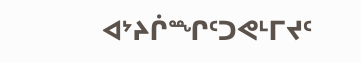ᐊᔾᔨᒌᙱᑦᑐᕙᒻᒥᔪᑦ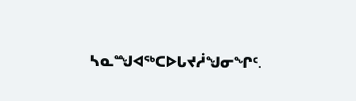ᓴᓇᙳᐊᖅᑕᐅᒐᔪᓲᖑᓂᖏᑦ.